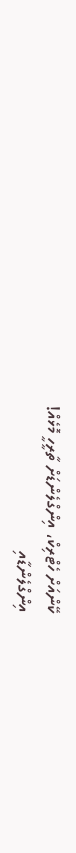ކޭންއަށް ހެޓްރިކް، އިންގްލެންޑަށް ތާރީހީ މޮޅެއް!
އިންގްލެންޑާއި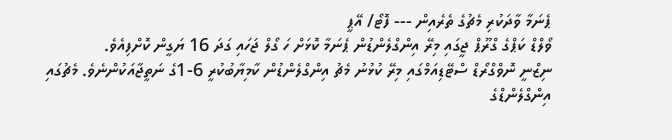ޕެނަމާ ވާދަކުރި މެޗުގެ ތެރެއިން --- ފޮޓޯ/ އޭޕީ
ވޯލްޑް ކަޕްގެ ގްރޫޕް ޖީގައި މިރޭ އިންގްލެންޑުން ޕެނަމާ ކޮޅަށް ހަ ގޯލް ޖަހައި ގަދަ 16 ޔަގީން ކޮށްފިއެވެ.
ނިޒްނީ ނޮވްގްރޯޑް ސްޓޭޑިއަމްގައި މިރޭ ކުޅުނު މެޗު އިންގްލެންޑުން ކާމިޔާބުކުރީ 6-1ގެ ނަތީޖާއަކުންނެވެ. މެޗުގައި އިންގްލެންޑްގެ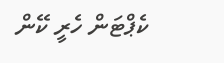ކެޕްޓަން ހެރީ ކޭން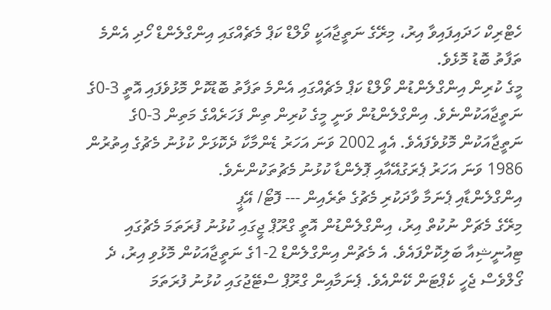ހެޓްރިކް ހަދައިފައިވާ އިރު، މިރޭގެ ނަތީޖާއަކީ ވޯލްޑް ކަޕް މެޗެއްގައި އިންގްލެންޑް ހޯދި އެންމެ ތަފާތު ބޮޑު މޮޅެވެ.
މީގެ ކުރިން އިންގްލެންޑުން ވޯލްޑް ކަޕް މެޗެއްގައި އެންމެ ތަފާތު ބޮޑުކޮށް މޮޅުވެފައި އޮތީ 3-0ގެ ނަތީޖާއަކުންނެވެ. އިންގްލެންޑުން ވަނީ މީގެ ކުރިން ތިން ފަހަރެއްގެ މަތިން 3-0ގެ ނަތީޖާއަކުން މޮޅުވެފައެވެ. އެއީ 2002 ވަނަ އަހަރު ޑެންމާކާ ދެކޮޅަށް ކުޅުނު މެޗުގެ އިތުރުން 1986 ވަނަ އަހަރު ޕެރަގުއޭއާއި ޕޮލެންޑާ ކުޅުނު މެޗުތަކުންނެވެ.
އިންގްލެންޑާއި ޕެނަމާ ވާދަކުރި މެޗުގެ ތެރެއިން --- ފޮޓޯ/ އޭޕީ
މިރޭގެ މެޗަށް ނުކުތް އިރު، އިންގްލެންޑުން އޮތީ ގްރޫޕް ޖީގައި ކުޅުނު ފުރަތަމަ މެޗުގައި ޓިއުނީޝިއާ ބަލިކޮށްފައެވެ. އެ މެޗުން އިންގްލެންޑް 2-1ގެ ނަތީޖާއަކުން މޮޅުވި އިރު، ދެ ގޯލްވެސް ޖެހީ ކެޕްޓަން ކޭންއެވެ. ޕެނަމާއިން ގްރޫޕް ސްޓޭޖުގައި ކުޅުނު ފުރަތަމަ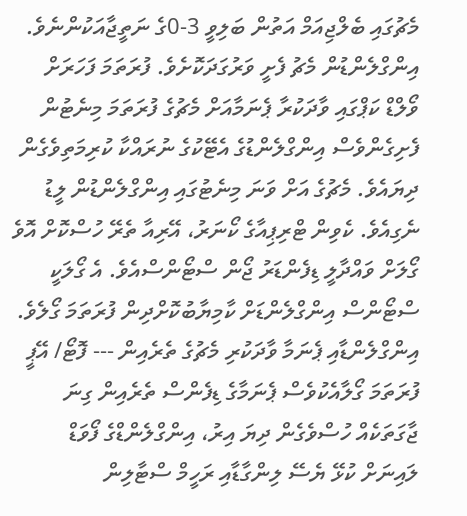މެޗުގައި ބެލްޖިއަމް އަތުން ބަލިވީ 3-0ގެ ނަތީޖާއަކުންނެވެ.
އިންގްލެންޑުން މެޗު ފެށީ ވަރުގަދަކޮށެވެ. ފުރަތަމަ ފަހަރަށް ވޯލްޑް ކަޕްގައި ވާދަކުރާ ޕެނަމާއަށް މެޗުގެ ފުރަތަމަ މިނެޓުން ފެށިގެންވެސް އިންގްލެންޑުގެ އެޓޭކުގެ ނުރައްކާ ކުރިމަތިވެގެން ދިޔައެވެ. މެޗުގެ އަށް ވަނަ މިނެޓުގައި އިންގްލެންޑުން ލީޑު ނެގިއެވެ. ކެވިން ޓްރިޕިއާގެ ކޯނަރު، އޭރިއާ ތެރޭ ހުސްކޮށް އޮވެ ގޯލަށް ވައްދާލީ ޑިފެންޑަރު ޖޯން ސްޓޯންސްއެވެ. އެ ގޯލަކީ ސްޓޯންސް އިންގްލެންޑަށް ކާމިޔާބުކޮށްދިން ފުރަތަމަ ގޯލެވެ.
އިންގްލެންޑާއި ޕެނަމާ ވާދަކުރި މެޗުގެ ތެރެއިން --- ފޮޓޯ/ އޭޕީ
ފުރަތަމަ ގޯލާއެކުވެސް ޕެނަމާގެ ޑިފެންސް ތެރެއިން ގިނަ ޖާގަތަކެއް ހުސްވެގެން ދިޔަ އިރު، އިންގްލެންޑްގެ ފޯވަޑް ލައިނަށް ކުޅޭ ޔެސޭ ލިންގާޑާއި ރަހީމް ސްޓާލިން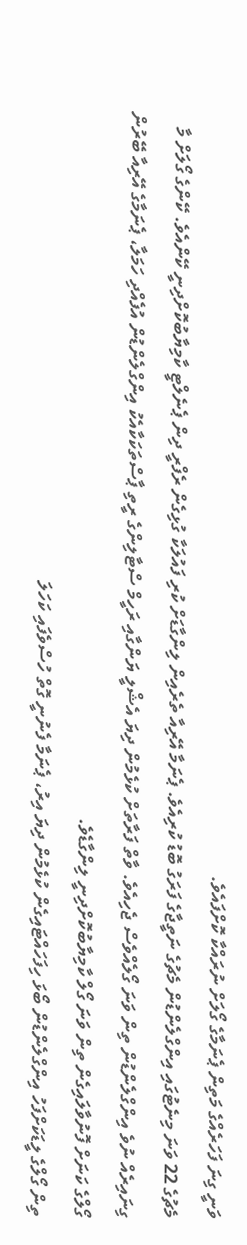ވަނީ ގިނަ ފަހަރެއްގެ މަތިން ޕެނަމާގެ ގޯލަށް ނުރައްކާ ކޮށްފައެވެ.
މެޗުގެ 22 ވަނަ މިނެޓުގައި އިންގްލެންޑުން މެޗުގެ ނަތީޖާގެ ފަރަގު ބޮޑު ކުރިއެވެ. ޕެނަމާ އޭރިއާ ތެރެއިން ލިންގާޑަށް ކުރި ފައުލަކާ ގުޅިގެން ރެފްރީ ދިން ޕެނެލްޓީ ކާމިޔާބުކޮށްދިނީ ކޭންއެވެ. ކޭންގެ ގޯލަށް މާ ގިނައިރެއް ނުވެ އިންގްލެންޑުން ތިން ވަނަ ގޯލެއްވެސް ޖެހިއެވެ. ވާތް ފަރާތަށް ކުޅެމުން ދިޔަ އެޝްލީ ޔަންގާއި ރަހީމް ސްޓާލިންގެ ރީތި ޕާސްތަކަކާއެކު އިންގްލެންޑުން އުފެއްދި ހަމަލާ، ޕެނަމާގެ އޭރިއާ ބޭރުން ގޯލްގެ ކަނަށް ފޮނުވާލައިގެން ތިން ވަނަ ގޯލް ކާމިޔާބުކޮށްދިނީ ލިންގާޑެވެ.
ތިން ގޯލްގެ ލީޑަކަށްފަހު އިންގްލެންޑުން ބޯޅަ ހިފަހައްޓައިގެން ކުޅެމުން ދިޔަ އިރު، ޕެނަމާ ފެނުނީ ގޮތް ހުސްވެފައި ކަހަލަ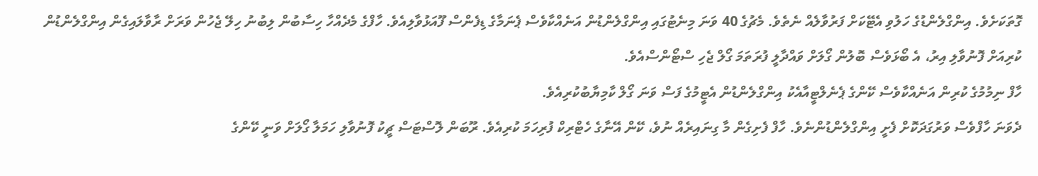ގޮތަކަށެވެ. އިންގްލެންޑުގެ ހަލުވި އެޓޭކަށް ފަރުވާލެއް ނެތެވެ. މެޗުގެ 40 ވަނަ މިނެޓުގައި އިންގްލެންޑުން އަނެއްކާވެސް ޕެނަމާގެ ޑިފެންސް ފޫއަޅުވާލިއެވެ. ހާފްގެ މެދެއްހާ ހިސާބުން ލިބުނު ހިލޭ ޖެހުން ވަރަށް ރާވާލައިގެން އިންގްލެންޑުން ކުރިއަށް ފޮނުވާލި އިރު، އެ ބޯޅަވެސް ބޮލުން ގޯލަށް ވައްދާލީ ފުރަތަމަ ގޯލް ޖެހި ސްޓޯންސްއެވެ.
ހާފް ނިމުމުގެ ކުރިން އަނެއްކާވެސް ކޭންގެ ޕެނެލްޓީއާއެކު އިންގްލެންޑުން އެޓީމުގެ ފަސް ވަނަ ގޯލް ކާމިޔާބުކުރިއެވެ.
ދެވަނަ ހާފްވެސް ވަރުގަދަކޮށް ފެށީ އިންގްލެންޑުންނެވެ. ހާފް ފެށިގެން މާ ގިނައިރެއް ނުވެ، ކޭން އޭނާގެ ހެޓްރިކް ފުރިހަމަ ކުރިއެވެ. ރޫބަން ލޮސްޓަސް ޗީކު ފޮނުވާލި ހަމަލާ ގޯލަށް ވަނީ ކޭންގެ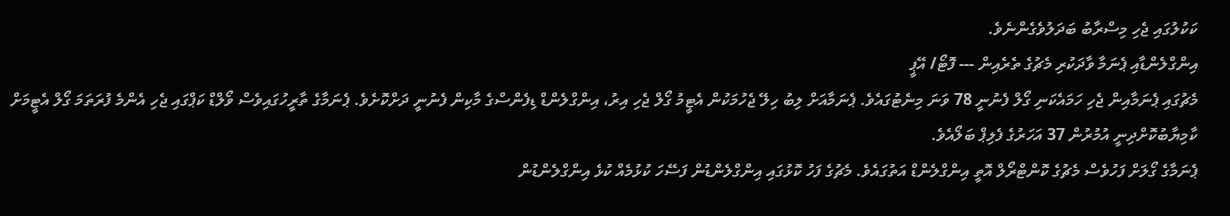ކަކުލުގައި ޖެހި މިސްރާބު ބަދަލުވެގެންނެވެ.
އިންގްލެންޑާއި ޕެނަމާ ވާދަކުރި މެޗުގެ ތެރެއިން --- ފޮޓޯ/ އޭޕީ
މެޗުގައި ޕެނަމާއިން ޖެހި ހަމައެކަނި ގޯލް ފެނުނީ 78 ވަނަ މިނެޓުގައެވެ. ޕެނަމާއަށް ލިބު ހިލޭ ޖެހުމަކުން އެޓީމު ގޯލް ޖެހި އިރު، އިންގްލެންޑް ޑިފެންސްގެ މާކިން ފެނުނީ ދަށްކޮށެވެ. ޕެނަމާގެ ތާރީހުގައިވެސް ވޯލްޑް ކަޕްގައި ޖެހި އެންމެ ފުރަތަމަ ގޯލް އެޓީމަށް ކާމިޔާބުކޮށްދިނީ އުމުރުން 37 އަހަރުގެ ފެލިޕް ބަލޯއެވެ.
ޕެނަމާގެ ގޯލަށް ފަހުވެސް މެޗުގެ ކޮންޓްރޯލް އޮތީ އިންގްލެންޑް އަތުގައެވެ. މެޗުގެ ފަހު ކޮޅުގައި އިންގްލެންޑުން ފަސޭހަ ކުޅުމެއް ކުޅެ އިންގްލެންޑުން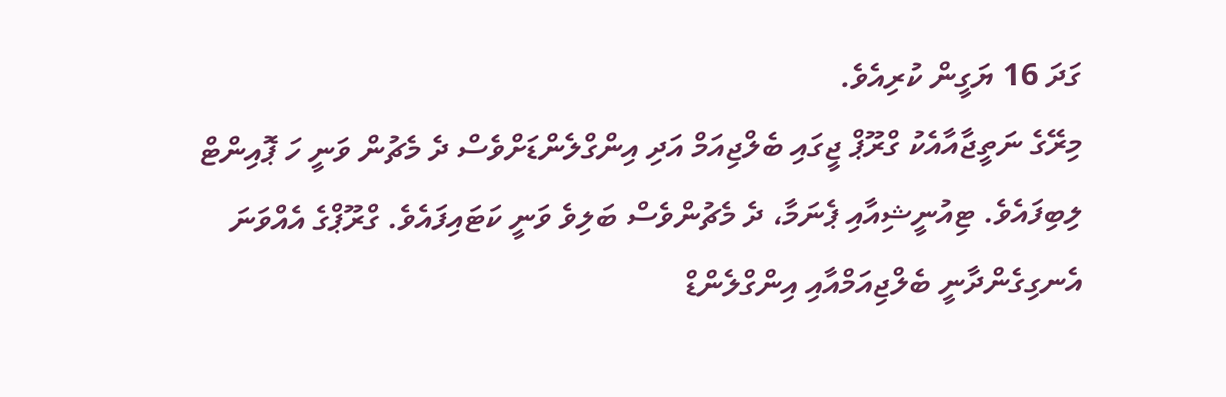ގަދަ 16 ޔަގީން ކުރިއެވެ.
މިރޭގެ ނަތީޖާއާއެކު ގްރޫޕް ޖީގައި ބެލްޖިއަމް އަދި އިންގްލެންޑަށްވެސް ދެ މެޗުން ވަނީ ހަ ޕޮއިންޓް ލިބިފައެވެ. ޓިއުނީޝިއާއި ޕެނަމާ، ދެ މެޗުންވެސް ބަލިވެ ވަނީ ކަޓައިފައެވެ. ގްރޫޕްގެ އެއްވަނަ އެނގިގެންދާނީ ބެލްޖިއަމްއާއި އިންގްލެންޑް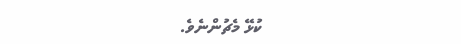ކުޅޭ މެޗުންނެވެ.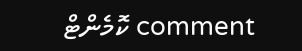comment ކޮމެންޓް